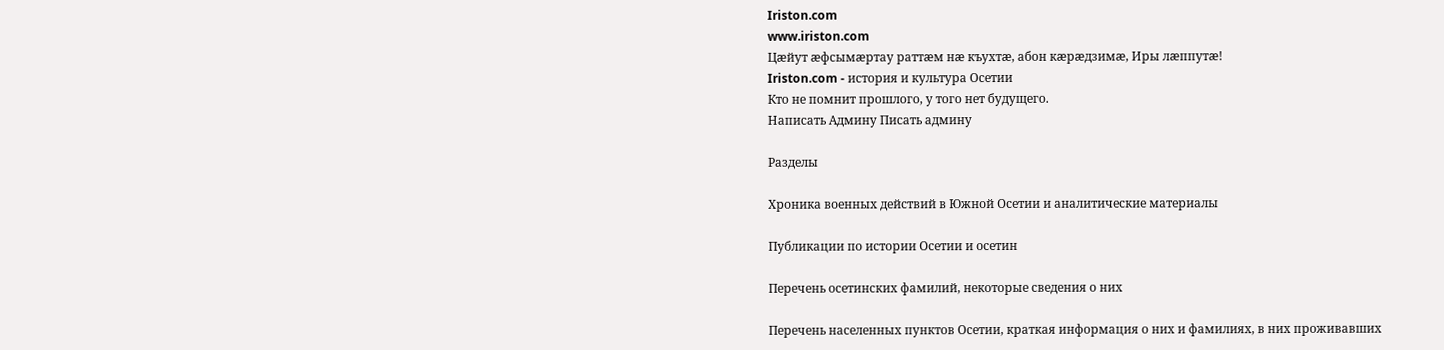Iriston.com
www.iriston.com
Цæйут æфсымæртау раттæм нæ къухтæ, абон кæрæдзимæ, Иры лæппутæ!
Iriston.com - история и культура Осетии
Кто не помнит прошлого, у того нет будущего.
Написать Админу Писать админу

Разделы

Хроника военных действий в Южной Осетии и аналитические материалы

Публикации по истории Осетии и осетин

Перечень осетинских фамилий, некоторые сведения о них

Перечень населенных пунктов Осетии, краткая информация о них и фамилиях, в них проживавших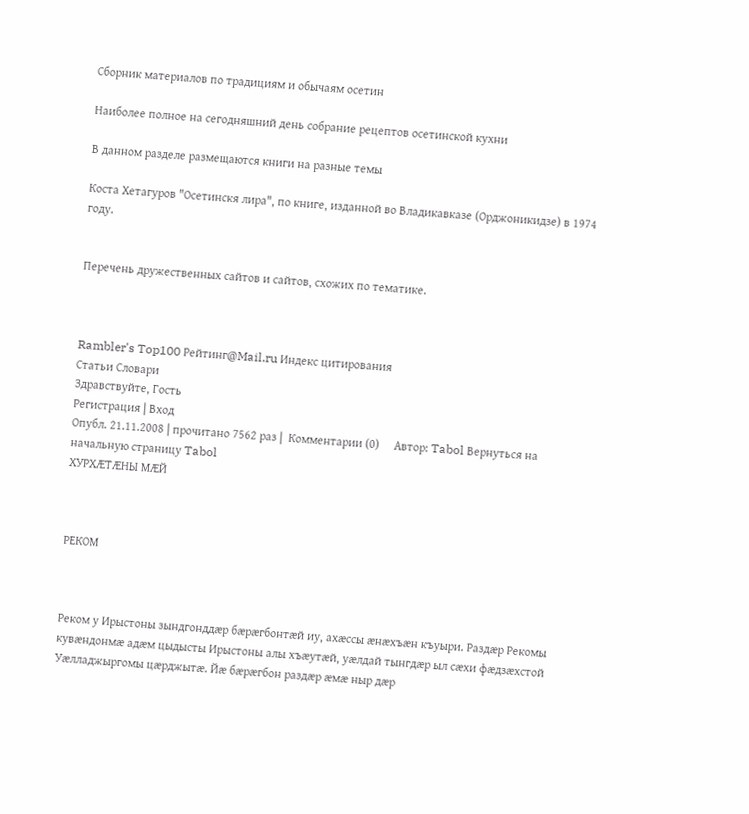Сборник материалов по традициям и обычаям осетин

Наиболее полное на сегодняшний день собрание рецептов осетинской кухни

В данном разделе размещаются книги на разные темы

Коста Хетагуров "Осетинскя лира", по книге, изданной во Владикавказе (Орджоникидзе) в 1974 году.


Перечень дружественных сайтов и сайтов, схожих по тематике.



Rambler's Top100 Рейтинг@Mail.ru Индекс цитирования
Статьи Словари
Здравствуйте, Гость
Регистрация | Вход
Опубл. 21.11.2008 | прочитано 7562 раз |  Комментарии (0)     Автор: Tabol Вернуться на начальную страницу Tabol
ХУРХÆТÆНЫ МÆЙ



РЕКОМ



Реком у Ирыстоны зындгонддæр бæрæгбонтæй иу, ахæссы æнæхъæн къуыри. Раздæр Рекомы кувæндонмæ адæм цыдысты Ирыстоны алы хъæутæй, уæлдай тынгдæр ыл сæхи фæдзæхстой Уæлладжыргомы цæрджытæ. Йæ бæрæгбон раздæр æмæ ныр дæр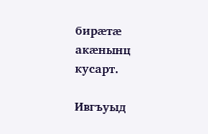бирæтæ акæнынц кусарт.

Ивгъуыд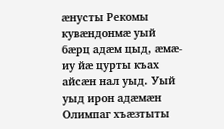æнусты Рекомы кувæндонмæ уый бæрц адæм цыд, æмæ-иу йæ цурты къах айсæн нал уыд. Уый уыд ирон адæмæн Олимпаг хъæзтыты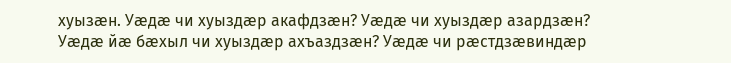хуызæн. Уæдæ чи хуыздæр акафдзæн? Уæдæ чи хуыздæр азардзæн? Уæдæ йæ бæхыл чи хуыздæр ахъаздзæн? Уæдæ чи рæстдзæвиндæр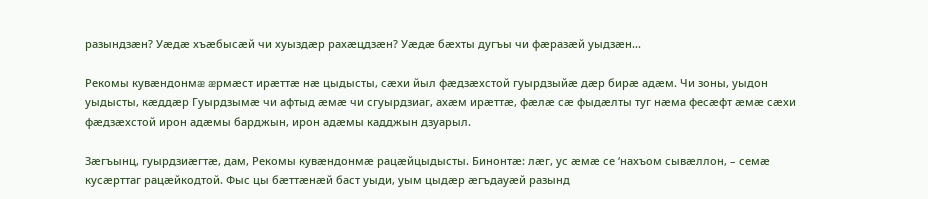разындзæн? Уæдæ хъæбысæй чи хуыздæр рахæцдзæн? Уæдæ бæхты дугъы чи фæразæй уыдзæн...

Рекомы кувæндонмæ æрмæст ирæттæ нæ цыдысты, сæхи йыл фæдзæхстой гуырдзыйæ дæр бирæ адæм. Чи зоны, уыдон уыдысты, кæддæр Гуырдзымæ чи афтыд æмæ чи сгуырдзиаг, ахæм ирæттæ, фæлæ сæ фыдæлты туг нæма фесæфт æмæ сæхи фæдзæхстой ирон адæмы барджын, ирон адæмы кадджын дзуарыл.

Зæгъынц, гуырдзиæгтæ, дам, Рекомы кувæндонмæ рацæйцыдысты. Бинонтæ: лæг, ус æмæ се ‘нахъом сывæллон, – семæ кусæрттаг рацæйкодтой. Фыс цы бæттæнæй баст уыди, уым цыдæр æгъдауæй разынд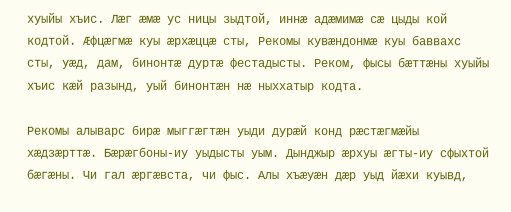хуыйы хъис. Лæг æмæ ус ницы зыдтой, иннæ адæмимæ сæ цыды кой кодтой. Æфцæгмæ куы æрхæццæ сты, Рекомы кувæндонмæ куы баввахс сты, уæд, дам, бинонтæ дуртæ фестадысты. Реком, фысы бæттæны хуыйы хъис кæй разынд, уый бинонтæн нæ ныххатыр кодта.

Рекомы алыварс бирæ мыггæгтæн уыди дурæй конд рæстæгмæйы хæдзæрттæ. Бæрæгбоны-иу уыдысты уым. Дынджыр æрхуы æгты-иу сфыхтой бæгæны. Чи гал æргæвста, чи фыс. Алы хъæуæн дæр уыд йæхи куывд,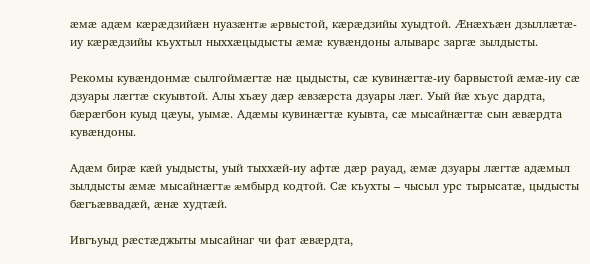æмæ адæм кæрæдзийæн нуазæнтæ æрвыстой, кæрæдзийы хуыдтой. Æнæхъæн дзыллæтæ-иу кæрæдзийы къухтыл ныххæцыдысты æмæ кувæндоны алыварс заргæ зылдысты.

Рекомы кувæндонмæ сылгоймæгтæ нæ цыдысты, сæ кувинæгтæ-иу барвыстой æмæ-иу сæ дзуары лæгтæ скуывтой. Алы хъæу дæр æвзæрста дзуары лæг. Уый йæ хъус дардта, бæрæгбон куыд цæуы, уымæ. Адæмы кувинæгтæ куывта, сæ мысайнæгтæ сын æвæрдта кувæндоны.

Адæм бирæ кæй уыдысты, уый тыххæй-иу афтæ дæр рауад, æмæ дзуары лæгтæ адæмыл зылдысты æмæ мысайнæгтæ æмбырд кодтой. Сæ къухты – чысыл урс тырысатæ, цыдысты бæгъæввадæй, æнæ худтæй.

Ивгъуыд рæстæджыты мысайнаг чи фат æвæрдта,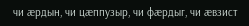чи æрдын, чи цæппузыр, чи фæрдыг, чи æвзист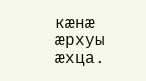кæнæ æрхуы æхца.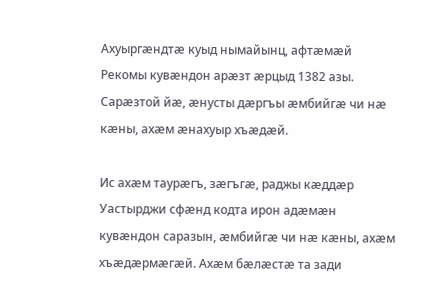Ахуыргæндтæ куыд нымайынц, афтæмæй Рекомы кувæндон арæзт æрцыд 1382 азы. Сарæзтой йæ, æнусты дæргъы æмбийгæ чи нæ кæны, ахæм æнахуыр хъæдæй.

Ис ахæм таурæгъ, зæгъгæ, раджы кæддæр Уастырджи сфæнд кодта ирон адæмæн кувæндон саразын, æмбийгæ чи нæ кæны, ахæм хъæдæрмæгæй. Ахæм бæлæстæ та зади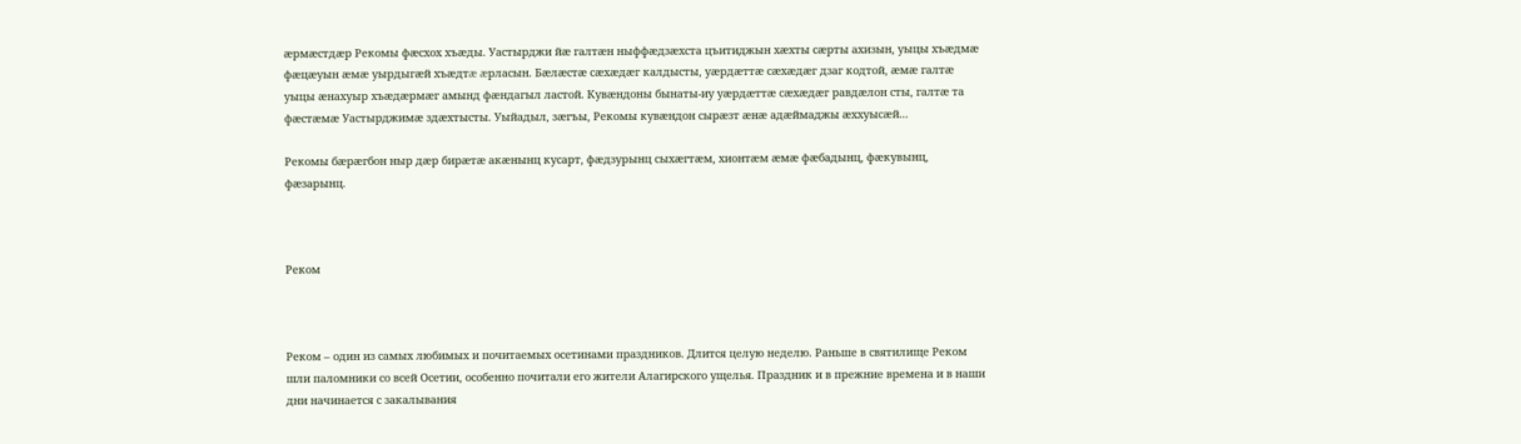æрмæстдæр Рекомы фæсхох хъæды. Уастырджи йæ галтæн ныффæдзæхста цъитиджын хæхты сæрты ахизын, уыцы хъæдмæ фæцæуын æмæ уырдыгæй хъæдтæ æрласын. Бæлæстæ сæхæдæг калдысты, уæрдæттæ сæхæдæг дзаг кодтой, æмæ галтæ уыцы æнахуыр хъæдæрмæг амынд фæндагыл ластой. Кувæндоны бынаты-иу уæрдæттæ сæхæдæг равдæлон сты, галтæ та фæстæмæ Уастырджимæ здæхтысты. Уыйадыл, зæгъы, Рекомы кувæндон сырæзт æнæ адæймаджы æххуысæй...

Рекомы бæрæгбон ныр дæр бирæтæ акæнынц кусарт, фæдзурынц сыхæгтæм, хионтæм æмæ фæбадынц, фæкувынц, фæзарынц.



Реком



Реком – один из самых любимых и почитаемых осетинами праздников. Длится целую неделю. Раньше в святилище Реком шли паломники со всей Осетии, особенно почитали его жители Алагирского ущелья. Праздник и в прежние времена и в наши дни начинается с закалывания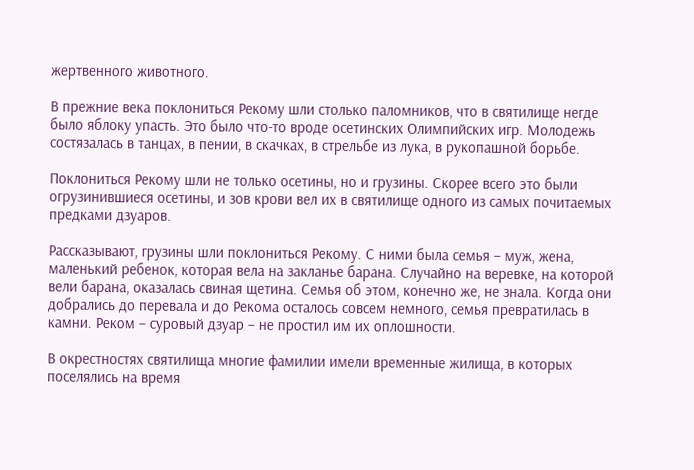жертвенного животного.

В прежние века поклониться Рекому шли столько паломников, что в святилище негде было яблоку упасть. Это было что-то вроде осетинских Олимпийских игр. Молодежь состязалась в танцах, в пении, в скачках, в стрельбе из лука, в рукопашной борьбе.

Поклониться Рекому шли не только осетины, но и грузины. Скорее всего это были огрузинившиеся осетины, и зов крови вел их в святилище одного из самых почитаемых предками дзуаров.

Рассказывают, грузины шли поклониться Рекому. С ними была семья – муж, жена, маленький ребенок, которая вела на закланье барана. Случайно на веревке, на которой вели барана, оказалась свиная щетина. Семья об этом, конечно же, не знала. Когда они добрались до перевала и до Рекома осталось совсем немного, семья превратилась в камни. Реком – суровый дзуар – не простил им их оплошности.

В окрестностях святилища многие фамилии имели временные жилища, в которых поселялись на время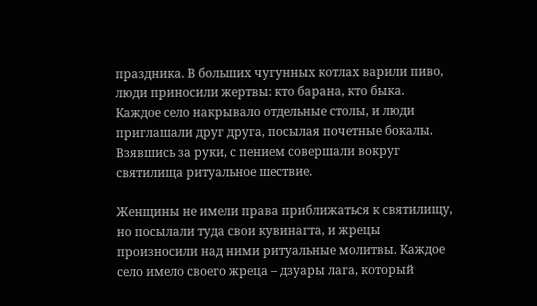праздника. В больших чугунных котлах варили пиво, люди приносили жертвы: кто барана, кто быка. Каждое село накрывало отдельные столы, и люди приглашали друг друга, посылая почетные бокалы. Взявшись за руки, с пением совершали вокруг святилища ритуальное шествие.

Женщины не имели права приближаться к святилищу, но посылали туда свои кувинагта, и жрецы произносили над ними ритуальные молитвы. Каждое село имело своего жреца – дзуары лага, который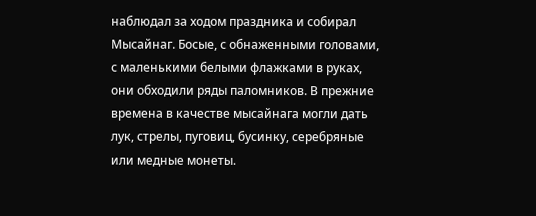наблюдал за ходом праздника и собирал Мысайнаг. Босые, с обнаженными головами, с маленькими белыми флажками в руках, они обходили ряды паломников. В прежние времена в качестве мысайнага могли дать лук, стрелы, пуговиц, бусинку, серебряные или медные монеты.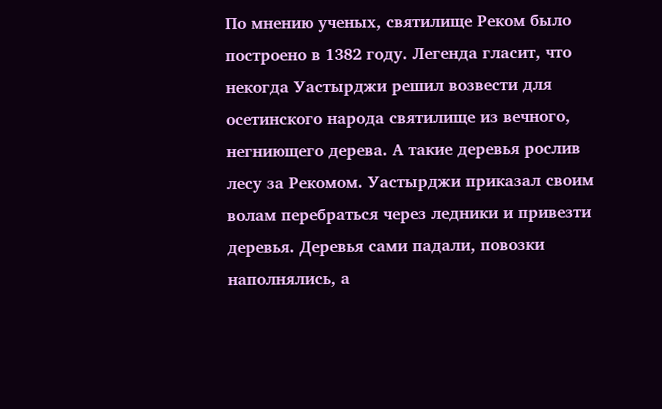По мнению ученых, святилище Реком было построено в 1382 году. Легенда гласит, что некогда Уастырджи решил возвести для осетинского народа святилище из вечного, негниющего дерева. А такие деревья рослив лесу за Рекомом. Уастырджи приказал своим волам перебраться через ледники и привезти деревья. Деревья сами падали, повозки наполнялись, а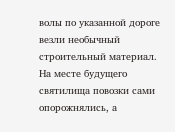волы по указанной дороге везли необычный строительный материал. На месте будущего святилища повозки сами опорожнялись, а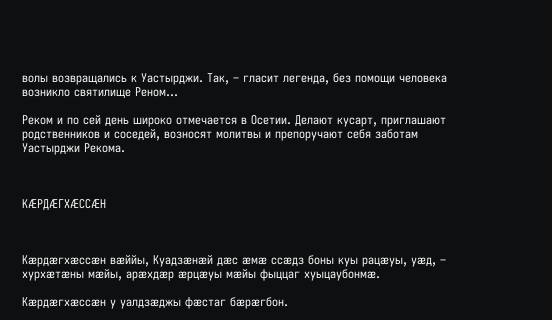волы возвращались к Уастырджи. Так, – гласит легенда, без помощи человека возникло святилище Реном...

Реком и по сей день широко отмечается в Осетии. Делают кусарт, приглашают родственников и соседей, возносят молитвы и препоручают себя заботам Уастырджи Рекома.



КÆРДÆГХÆССÆН



Кæрдæгхæссæн вæййы, Куадзæнæй дæс æмæ ссæдз боны куы рацæуы, уæд, – хурхæтæны мæйы, арæхдæр æрцæуы мæйы фыццаг хуыцаубонмæ.

Кæрдæгхæссæн у уалдзæджы фæстаг бæрæгбон.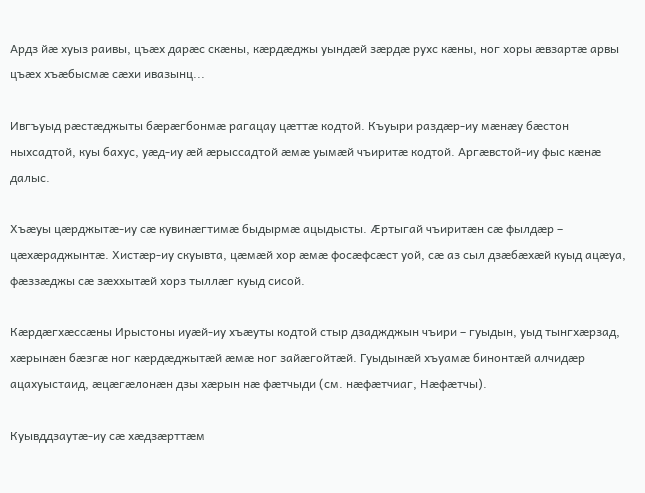Ардз йæ хуыз раивы, цъæх дарæс скæны, кæрдæджы уындæй зæрдæ рухс кæны, ног хоры æвзартæ арвы цъæх хъæбысмæ сæхи ивазынц...

Ивгъуыд рæстæджыты бæрæгбонмæ рагацау цæттæ кодтой. Къуыри раздæр-иу мæнæу бæстон ныхсадтой, куы бахус, уæд-иу æй æрыссадтой æмæ уымæй чъиритæ кодтой. Аргæвстой-иу фыс кæнæ далыс.

Хъæуы цæрджытæ-иу сæ кувинæгтимæ быдырмæ ацыдысты. Æртыгай чъиритæн сæ фылдæр – цæхæраджынтæ. Хистæр-иу скуывта, цæмæй хор æмæ фосæфсæст уой, сæ аз сыл дзæбæхæй куыд ацæуа, фæззæджы сæ зæххытæй хорз тыллæг куыд сисой.

Кæрдæгхæссæны Ирыстоны иуæй-иу хъæуты кодтой стыр дзаджджын чъири – гуыдын, уыд тынгхæрзад, хæрынæн бæзгæ ног кæрдæджытæй æмæ ног зайæгойтæй. Гуыдынæй хъуамæ бинонтæй алчидæр ацахуыстаид, æцæгæлонæн дзы хæрын нæ фæтчыди (см. нæфæтчиаг, Нæфæтчы).

Куывддзаутæ-иу сæ хæдзæрттæм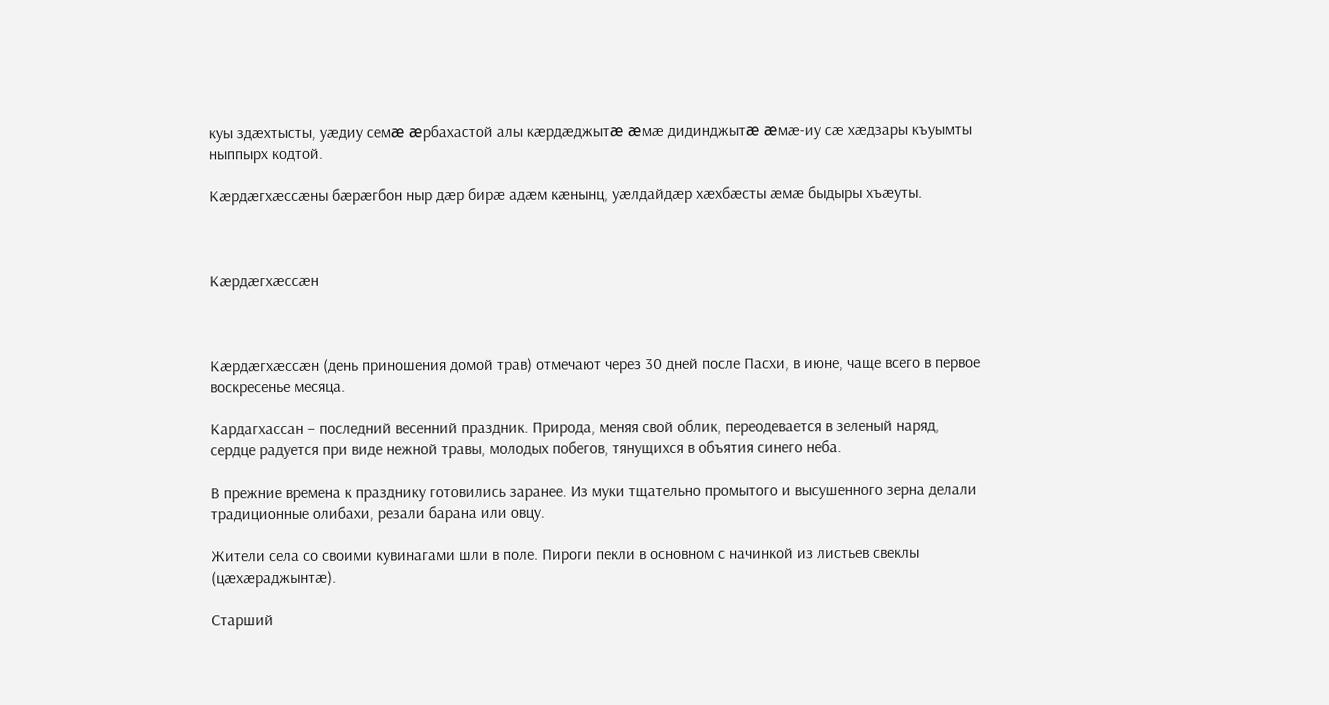куы здæхтысты, уæдиу семæ æрбахастой алы кæрдæджытæ æмæ дидинджытæ æмæ-иу сæ хæдзары къуымты ныппырх кодтой.

Кæрдæгхæссæны бæрæгбон ныр дæр бирæ адæм кæнынц, уæлдайдæр хæхбæсты æмæ быдыры хъæуты.



Кæрдæгхæссæн



Кæрдæгхæссæн (день приношения домой трав) отмечают через 30 дней после Пасхи, в июне, чаще всего в первое воскресенье месяца.

Кардагхассан – последний весенний праздник. Природа, меняя свой облик, переодевается в зеленый наряд, сердце радуется при виде нежной травы, молодых побегов, тянущихся в объятия синего неба.

В прежние времена к празднику готовились заранее. Из муки тщательно промытого и высушенного зерна делали традиционные олибахи, резали барана или овцу.

Жители села со своими кувинагами шли в поле. Пироги пекли в основном с начинкой из листьев свеклы (цæхæраджынтæ).

Старший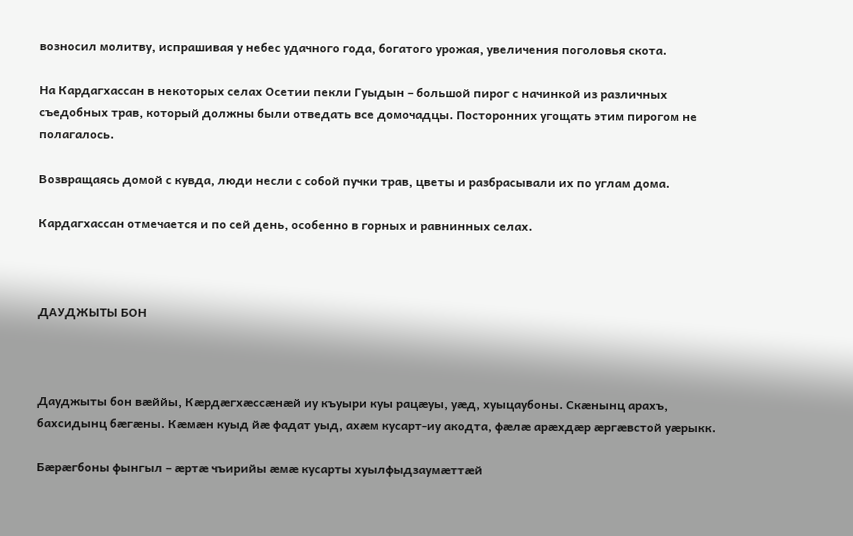возносил молитву, испрашивая у небес удачного года, богатого урожая, увеличения поголовья скота.

На Кардагхассан в некоторых селах Осетии пекли Гуыдын – большой пирог с начинкой из различных съедобных трав, который должны были отведать все домочадцы. Посторонних угощать этим пирогом не полагалось.

Возвращаясь домой с кувда, люди несли с собой пучки трав, цветы и разбрасывали их по углам дома.

Кардагхассан отмечается и по сей день, особенно в горных и равнинных селах.



ДАУДЖЫТЫ БОН



Дауджыты бон вæййы, Кæрдæгхæссæнæй иу къуыри куы рацæуы, уæд, хуыцаубоны. Скæнынц арахъ, бахсидынц бæгæны. Кæмæн куыд йæ фадат уыд, ахæм кусарт-иу акодта, фæлæ арæхдæр æргæвстой уæрыкк.

Бæрæгбоны фынгыл – æртæ чъирийы æмæ кусарты хуылфыдзаумæттæй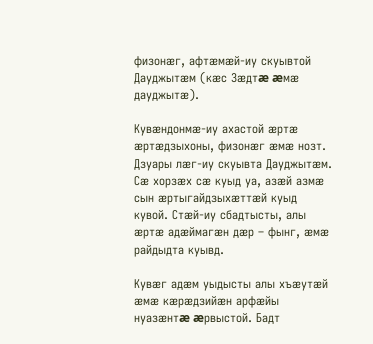физонæг, афтæмæй-иу скуывтой Дауджытæм (кæс Зæдтæ æмæ дауджытæ).

Кувæндонмæ-иу ахастой æртæ æртæдзыхоны, физонæг æмæ нозт. Дзуары лæг-иу скуывта Дауджытæм. Сæ хорзæх сæ куыд уа, азæй азмæ сын æртыгайдзыхæттæй куыд кувой. Стæй-иу сбадтысты, алы æртæ адæймагæн дæр – фынг, æмæ райдыдта куывд.

Kувæг адæм уыдысты алы хъæутæй æмæ кæрæдзийæн арфæйы нуазæнтæ æрвыстой. Бадт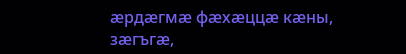æрдæгмæ фæхæццæ кæны, зæгъгæ,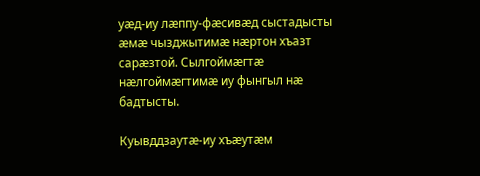уæд-иу лæппу-фæсивæд сыстадысты æмæ чызджытимæ нæртон хъазт сарæзтой. Сылгоймæгтæ нæлгоймæгтимæ иу фынгыл нæ бадтысты.

Куывддзаутæ-иу хъæутæм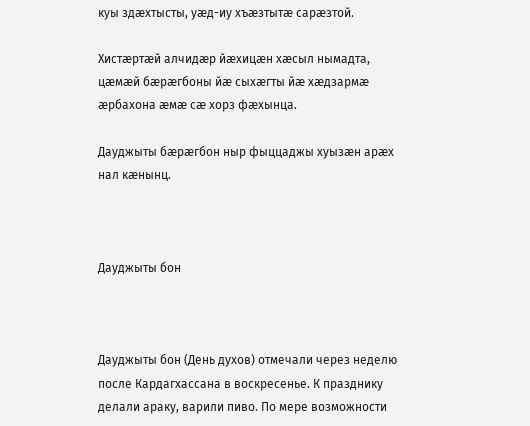куы здæхтысты, уæд-иу хъæзтытæ сарæзтой.

Хистæртæй алчидæр йæхицæн хæсыл нымадта, цæмæй бæрæгбоны йæ сыхæгты йæ хæдзармæ æрбахона æмæ сæ хорз фæхынца.

Дауджыты бæрæгбон ныр фыццаджы хуызæн арæх нал кæнынц.



Дауджыты бон



Дауджыты бон (День духов) отмечали через неделю после Кардагхассана в воскресенье. К празднику делали араку, варили пиво. По мере возможности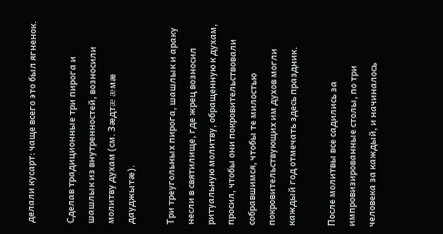делали кусарт: чаще всего это был ягненок.

Сделав традиционные три пирога и шашлык из внутренностей, возносили молитву духам (см. Зæдтæ æмæ дауджытæ).

Три треугольных пирога, шашлык и араку несли в святилище, где жрец возносил ритуальную молитву, обращенную к духам, просил, чтобы они покровительствовали собравшимся, чтобы те милостью покровительствующих им духов могли каждый год отмечать здесь праздник.

После молитвы все садились за импровизированные столы, по три человека за каждый, и начиналось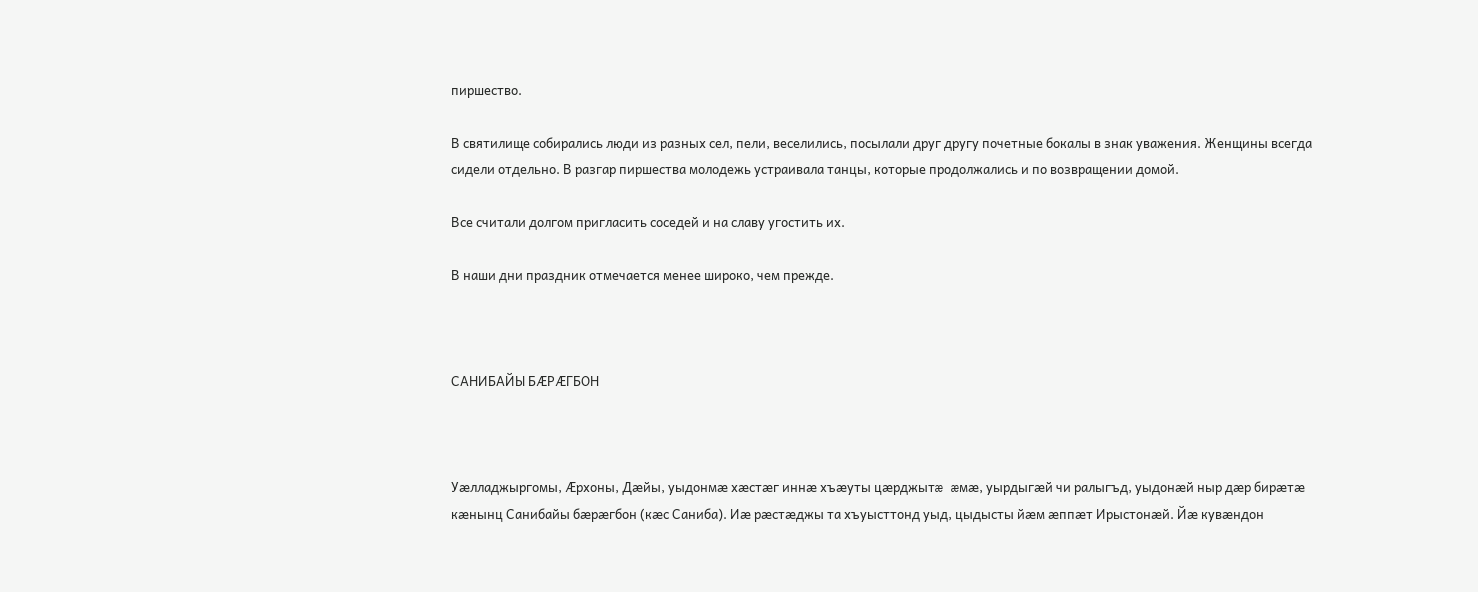пиршество.

В святилище собирались люди из разных сел, пели, веселились, посылали друг другу почетные бокалы в знак уважения. Женщины всегда сидели отдельно. В разгар пиршества молодежь устраивала танцы, которые продолжались и по возвращении домой.

Все считали долгом пригласить соседей и на славу угостить их.

В наши дни праздник отмечается менее широко, чем прежде.



САНИБАЙЫ БÆРÆГБОН



Уæлладжыргомы, Æрхоны, Дæйы, уыдонмæ хæстæг иннæ хъæуты цæрджытæ æмæ, уырдыгæй чи ралыгъд, уыдонæй ныр дæр бирæтæ кæнынц Санибайы бæрæгбон (кæс Саниба). Иæ рæстæджы та хъуысттонд уыд, цыдысты йæм æппæт Ирыстонæй. Йæ кувæндон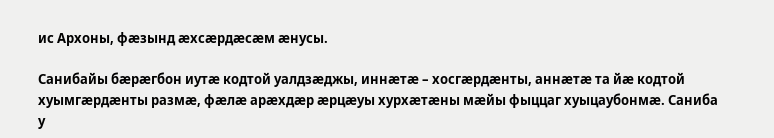ис Архоны, фæзынд æхсæрдæсæм æнусы.

Санибайы бæрæгбон иутæ кодтой уалдзæджы, иннæтæ – хосгæрдæнты, аннæтæ та йæ кодтой хуымгæрдæнты размæ, фæлæ арæхдæр æрцæуы хурхæтæны мæйы фыццаг хуыцаубонмæ. Саниба у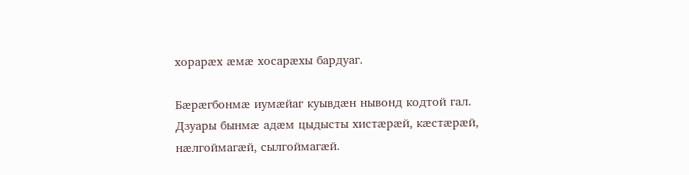хорарæх æмæ хосарæхы бардуаг.

Бæрæгбонмæ иумæйаг куывдæн нывонд кодтой гал. Дзуары бынмæ адæм цыдысты хистæрæй, кæстæрæй, нæлгоймагæй, сылгоймагæй.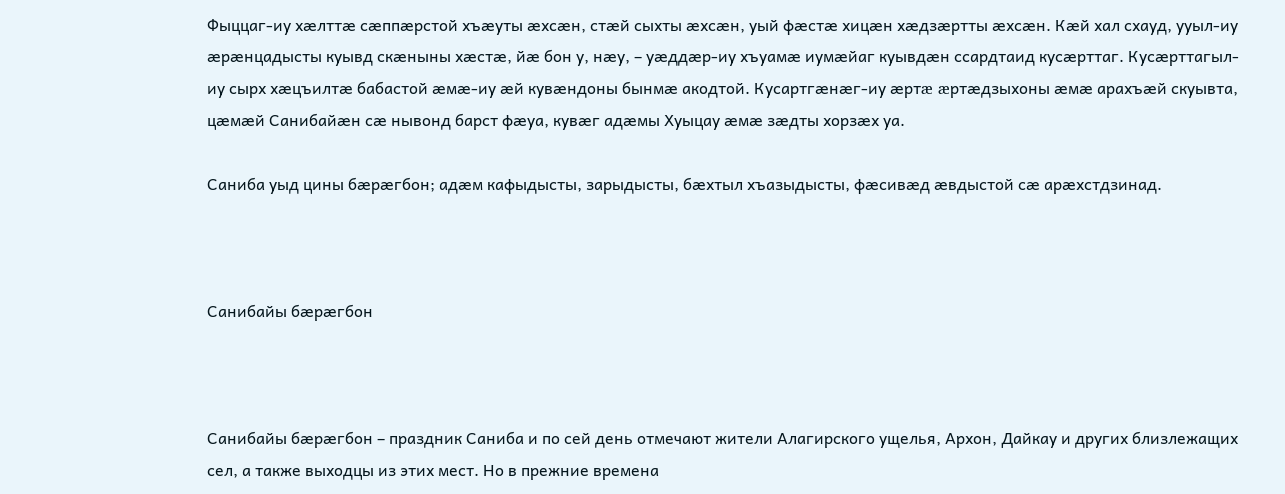Фыццаг-иу хæлттæ сæппæрстой хъæуты æхсæн, стæй сыхты æхсæн, уый фæстæ хицæн хæдзæртты æхсæн. Кæй хал схауд, ууыл-иу æрæнцадысты куывд скæныны хæстæ, йæ бон у, нæу, – уæддæр-иу хъуамæ иумæйаг куывдæн ссардтаид кусæрттаг. Кусæрттагыл-иу сырх хæцъилтæ бабастой æмæ-иу æй кувæндоны бынмæ акодтой. Кусартгæнæг-иу æртæ æртæдзыхоны æмæ арахъæй скуывта, цæмæй Санибайæн сæ нывонд барст фæуа, кувæг адæмы Хуыцау æмæ зæдты хорзæх уа.

Саниба уыд цины бæрæгбон; адæм кафыдысты, зарыдысты, бæхтыл хъазыдысты, фæсивæд æвдыстой сæ арæхстдзинад.



Санибайы бæрæгбон



Санибайы бæрæгбон – праздник Саниба и по сей день отмечают жители Алагирского ущелья, Архон, Дайкау и других близлежащих сел, а также выходцы из этих мест. Но в прежние времена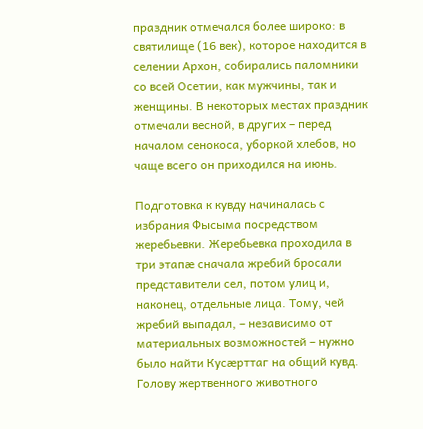праздник отмечался более широко: в святилище (16 век), которое находится в селении Архон, собирались паломники со всей Осетии, как мужчины, так и женщины. В некоторых местах праздник отмечали весной, в других – перед началом сенокоса, уборкой хлебов, но чаще всего он приходился на июнь.

Подготовка к кувду начиналась с избрания Фысыма посредством жеребьевки. Жеребьевка проходила в три этапæ сначала жребий бросали представители сел, потом улиц и, наконец, отдельные лица. Тому, чей жребий выпадал, – независимо от материальных возможностей – нужно было найти Кусæрттаг на общий кувд. Голову жертвенного животного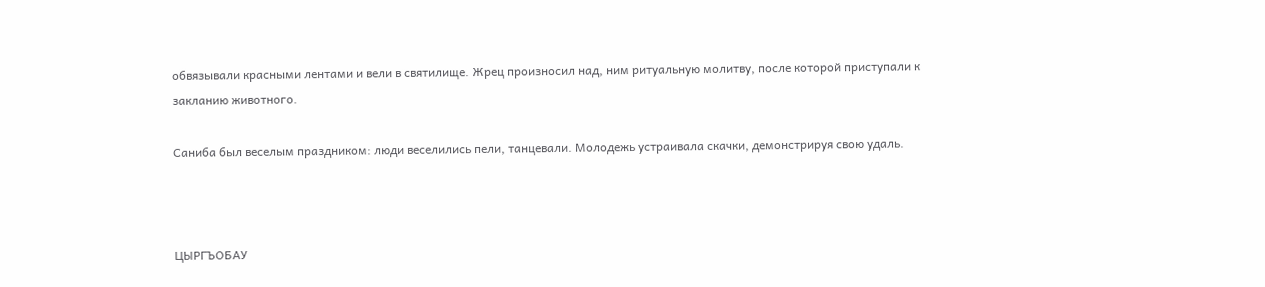обвязывали красными лентами и вели в святилище. Жрец произносил над, ним ритуальную молитву, после которой приступали к закланию животного.

Саниба был веселым праздником: люди веселились пели, танцевали. Молодежь устраивала скачки, демонстрируя свою удаль.



ЦЫРГЪОБАУ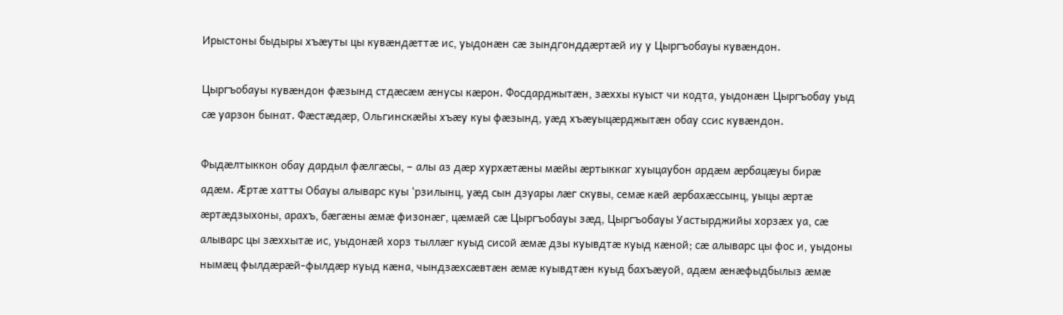Ирыстоны быдыры хъæуты цы кувæндæттæ ис, уыдонæн сæ зындгонддæртæй иу у Цыргъобауы кувæндон.

Цыргъобауы кувæндон фæзынд стдæсæм æнусы кæрон. Фосдарджытæн, зæххы куыст чи кодта, уыдонæн Цыргъобау уыд сæ уарзон бынат. Фæстæдæр, Ольгинскæйы хъæу куы фæзынд, уæд хъæуыцæрджытæн обау ссис кувæндон.

Фыдæлтыккон обау дардыл фæлгæсы, – алы аз дæр хурхæтæны мæйы æртыккаг хуыцаубон ардæм æрбацæуы бирæ адæм. Æртæ хатты Обауы алыварс куы ‘рзилынц, уæд сын дзуары лæг скувы, семæ кæй æрбахæссынц, уыцы æртæ æртæдзыхоны, арахъ, бæгæны æмæ физонæг, цæмæй сæ Цыргъобауы зæд, Цыргъобауы Уастырджийы хорзæх уа, сæ алыварс цы зæххытæ ис, уыдонæй хорз тыллæг куыд сисой æмæ дзы куывдтæ куыд кæной; сæ алыварс цы фос и, уыдоны нымæц фылдæрæй-фылдæр куыд кæна, чындзæхсæвтæн æмæ куывдтæн куыд бахъæуой, адæм æнæфыдбылыз æмæ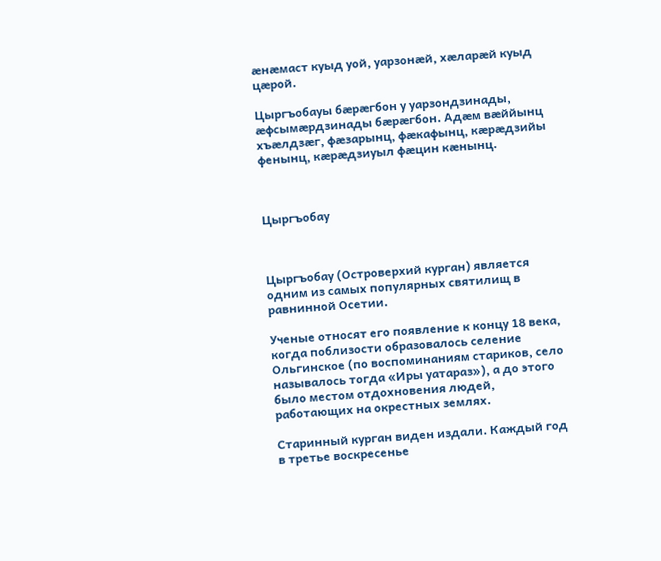æнæмаст куыд уой, уарзонæй, хæларæй куыд цæрой.

Цыргъобауы бæрæгбон у уарзондзинады, æфсымæрдзинады бæрæгбон. Адæм вæййынц хъæлдзæг, фæзарынц, фæкафынц, кæрæдзийы фенынц, кæрæдзиуыл фæцин кæнынц.



Цыргъобау



Цыргъобау (Островерхий курган) является одним из самых популярных святилищ в равнинной Осетии.

Ученые относят его появление к концу 18 века, когда поблизости образовалось селение Ольгинское (по воспоминаниям стариков, село называлось тогда «Иры уатараз»), а до этого было местом отдохновения людей, работающих на окрестных землях.

Старинный курган виден издали. Каждый год в третье воскресенье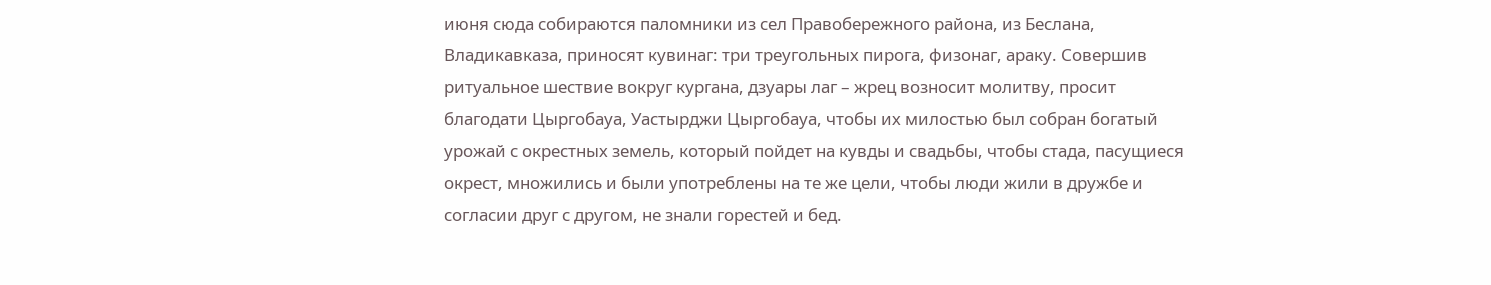июня сюда собираются паломники из сел Правобережного района, из Беслана, Владикавказа, приносят кувинаг: три треугольных пирога, физонаг, араку. Совершив ритуальное шествие вокруг кургана, дзуары лаг – жрец возносит молитву, просит благодати Цыргобауа, Уастырджи Цыргобауа, чтобы их милостью был собран богатый урожай с окрестных земель, который пойдет на кувды и свадьбы, чтобы стада, пасущиеся окрест, множились и были употреблены на те же цели, чтобы люди жили в дружбе и согласии друг с другом, не знали горестей и бед.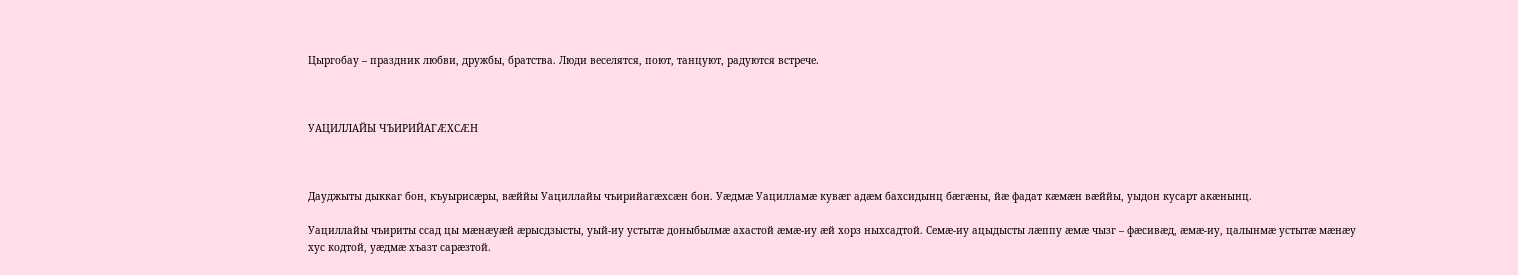Цыргобау – праздник любви, дружбы, братства. Люди веселятся, поют, танцуют, радуются встрече.



УАЦИЛЛАЙЫ ЧЪИРИЙАГÆХСÆН



Дауджыты дыккаг бон, къуырисæры, вæййы Уациллайы чъирийагæхсæн бон. Уæдмæ Уацилламæ кувæг адæм бахсидынц бæгæны, йæ фадат кæмæн вæййы, уыдон кусарт акæнынц.

Уациллайы чъириты ссад цы мæнæуæй æрысдзысты, уый-иу устытæ доныбылмæ ахастой æмæ-иу æй хорз ныхсадтой. Семæ-иу ацыдысты лæппу æмæ чызг – фæсивæд, æмæ-иу, цалынмæ устытæ мæнæу хус кодтой, уæдмæ хъазт сарæзтой.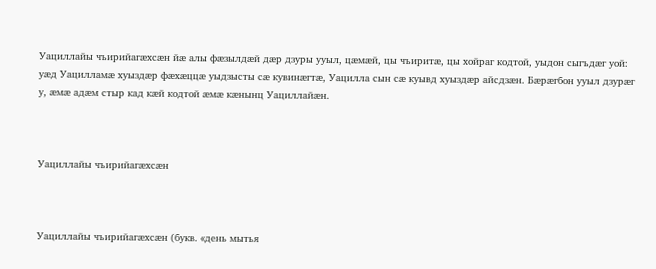Уациллайы чъирийагæхсæн йæ алы фæзылдæй дæр дзуры ууыл, цæмæй, цы чъиритæ, цы хойраг кодтой, уыдон сыгъдæг уой: уæд Уацилламæ хуыздæр фæхæццæ уыдзысты сæ кувинæгтæ, Уацилла сын сæ куывд хуыздæр айсдзæн. Бæрæгбон ууыл дзурæг у, æмæ адæм стыр кад кæй кодтой æмæ кæнынц Уациллайæн.



Уациллайы чъирийагæхсæн



Уациллайы чъирийагæхсæн (букв. «день мытья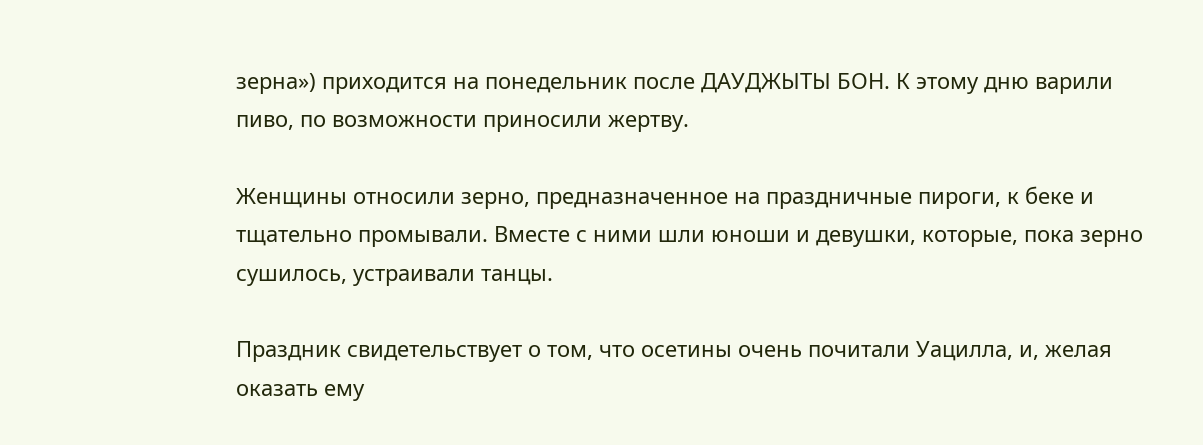зерна») приходится на понедельник после ДАУДЖЫТЫ БОН. К этому дню варили пиво, по возможности приносили жертву.

Женщины относили зерно, предназначенное на праздничные пироги, к беке и тщательно промывали. Вместе с ними шли юноши и девушки, которые, пока зерно сушилось, устраивали танцы.

Праздник свидетельствует о том, что осетины очень почитали Уацилла, и, желая оказать ему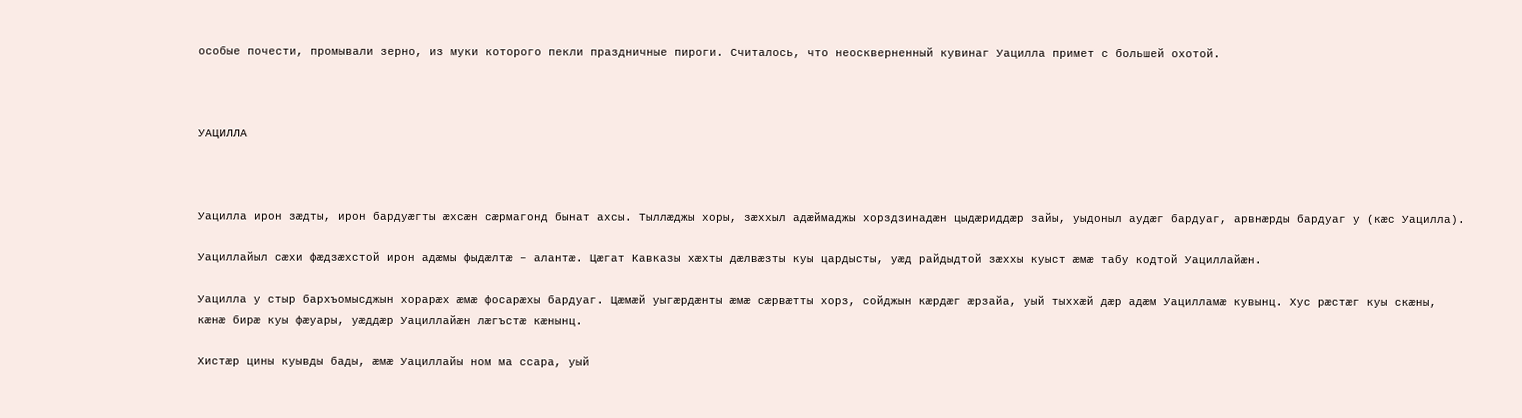особые почести, промывали зерно, из муки которого пекли праздничные пироги. Считалось, что неоскверненный кувинаг Уацилла примет с большей охотой.



УАЦИЛЛА



Уацилла ирон зæдты, ирон бардуæгты æхсæн сæрмагонд бынат ахсы. Тыллæджы хоры, зæххыл адæймаджы хорздзинадæн цыдæриддæр зайы, уыдоныл аудæг бардуаг, арвнæрды бардуаг у (кæс Уацилла).

Уациллайыл сæхи фæдзæхстой ирон адæмы фыдæлтæ – алантæ. Цæгат Кавказы хæхты дæлвæзты куы цардысты, уæд райдыдтой зæххы куыст æмæ табу кодтой Уациллайæн.

Уацилла у стыр бархъомысджын хорарæх æмæ фосарæхы бардуаг. Цæмæй уыгæрдæнты æмæ сæрвæтты хорз, сойджын кæрдæг æрзайа, уый тыххæй дæр адæм Уацилламæ кувынц. Хус рæстæг куы скæны, кæнæ бирæ куы фæуары, уæддæр Уациллайæн лæгъстæ кæнынц.

Хистæр цины куывды бады, æмæ Уациллайы ном ма ссара, уый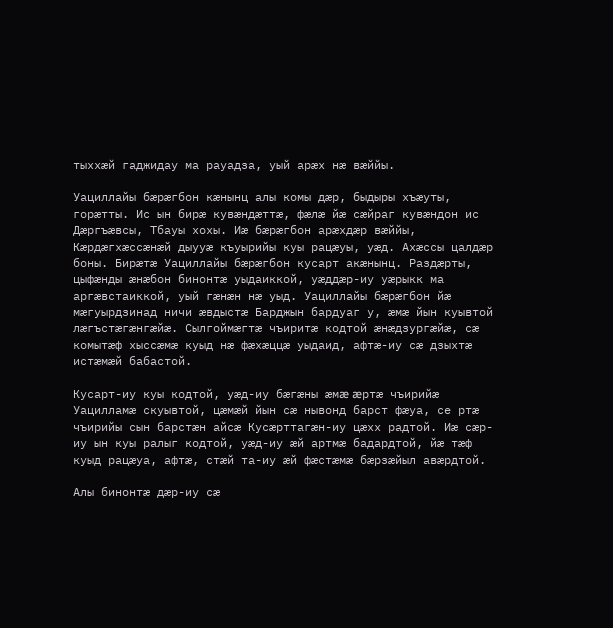тыххæй гаджидау ма рауадза, уый арæх нæ вæййы.

Уациллайы бæрæгбон кæнынц алы комы дæр, быдыры хъæуты, горæтты. Ис ын бирæ кувæндæттæ, фæлæ йæ сæйраг кувæндон ис Дæргъæвсы, Тбауы хохы. Иæ бæрæгбон арæхдæр вæййы, Кæрдæгхæссæнæй дыууæ къуырийы куы рацæуы, уæд. Ахæссы цалдæр боны. Бирæтæ Уациллайы бæрæгбон кусарт акæнынц. Раздæрты, цыфæнды æнæбон бинонтæ уыдаиккой, уæддæр-иу уæрыкк ма аргæвстаиккой, уый гæнæн нæ уыд. Уациллайы бæрæгбон йæ мæгуырдзинад ничи æвдыстæ Барджын бардуаг у, æмæ йын куывтой лæгъстæгæнгæйæ. Сылгоймæгтæ чъиритæ кодтой æнæдзургæйæ, сæ комытæф хыссæмæ куыд нæ фæхæццæ уыдаид, афтæ-иу сæ дзыхтæ истæмæй бабастой.

Кусарт-иу куы кодтой, уæд-иу бæгæны æмæ æртæ чъирийæ Уацилламæ скуывтой, цæмæй йын сæ нывонд барст фæуа, се ртæ чъирийы сын барстæн айсæ Кусæрттагæн-иу цæхх радтой. Иæ сæр-иу ын куы ралыг кодтой, уæд-иу æй артмæ бадардтой, йæ тæф куыд рацæуа, афтæ, стæй та-иу æй фæстæмæ бæрзæйыл авæрдтой.

Алы бинонтæ дæр-иу сæ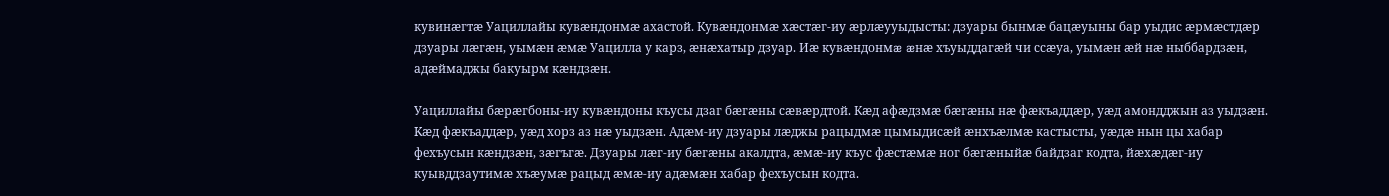кувинæгтæ Уациллайы кувæндонмæ ахастой. Кувæндонмæ хæстæг-иу æрлæууыдысты: дзуары бынмæ бацæуыны бар уыдис æрмæстдæр дзуары лæгæн, уымæн æмæ Уацилла у карз, æнæхатыр дзуар. Иæ кувæндонмæ æнæ хъуыддагæй чи ссæуа, уымæн æй нæ ныббардзæн, адæймаджы бакуырм кæндзæн.

Уациллайы бæрæгбоны-иу кувæндоны къусы дзаг бæгæны сæвæрдтой. Кæд афæдзмæ бæгæны нæ фæкъаддæр, уæд амондджын аз уыдзæн. Kæд фæкъаддæр, уæд хорз аз нæ уыдзæн. Адæм-иу дзуары лæджы рацыдмæ цымыдисæй æнхъæлмæ кастысты, уæдæ нын цы хабар фехъусын кæндзæн, зæгъгæ. Дзуары лæг-иу бæгæны акалдта, æмæ-иу къус фæстæмæ ног бæгæныйæ байдзаг кодта, йæхæдæг-иу куывддзаутимæ хъæумæ рацыд æмæ-иу адæмæн хабар фехъусын кодта.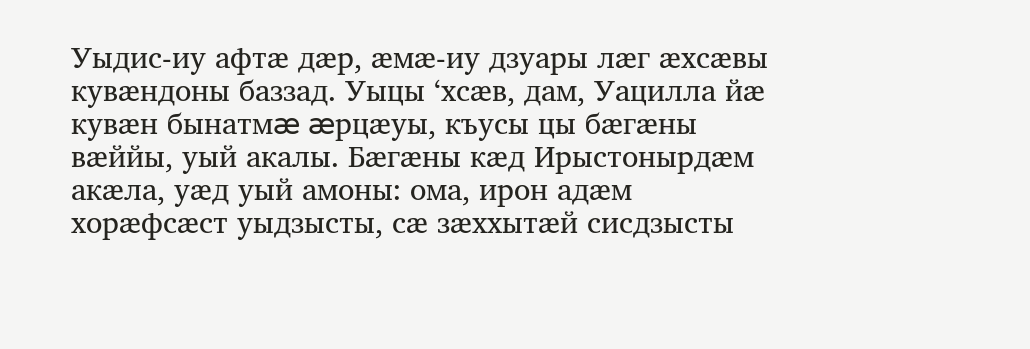Уыдис-иу афтæ дæр, æмæ-иу дзуары лæг æхсæвы кувæндоны баззад. Уыцы ‘хсæв, дам, Уацилла йæ кувæн бынатмæ æрцæуы, къусы цы бæгæны вæййы, уый акалы. Бæгæны кæд Ирыстонырдæм акæла, уæд уый амоны: ома, ирон адæм хорæфсæст уыдзысты, сæ зæххытæй сисдзысты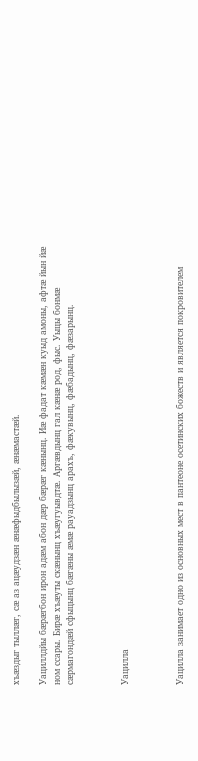хъæздыг тыллæг, сæ аз ацæудзæн æнæфыдбылызæй, æнæмастæй.

Уациллдйы бæрæгбон ирон адæм абон дæр бæрæг кæнынц. Иæ фадат кæмæн куыд амоны, афтæ йын йæ ном ссары. Бирæ хъæуты скæнынц хъæугуывдтæ. Аргæвдынц гал кæнæ род, фыс. Уыцы бонмæ сæрмагондæй сфыцынц бæгæны æмæ рауадзынц арахъ, фæкувынц, фæбадынц, фæзарынц.



Уацилла



Уацилла занимает одно из основных мест в пантеоне осетинских божеств и является покровителем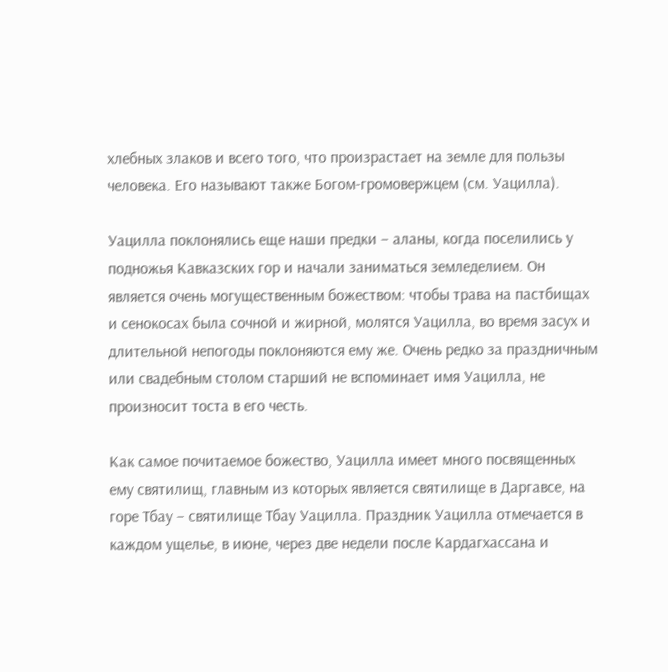хлебных злаков и всего того, что произрастает на земле для пользы человека. Его называют также Богом-громовержцем (см. Уацилла).

Уацилла поклонялись еще наши предки – аланы, когда поселились у подножья Кавказских гop и начали заниматься земледелием. Он является очень могущественным божеством: чтобы трава на пастбищах и сенокосах была сочной и жирной, молятся Уацилла, во время засух и длительной непогоды поклоняются ему же. Очень редко за праздничным или свадебным столом старший не вспоминает имя Уацилла, не произносит тоста в его честь.

Как самое почитаемое божество, Уацилла имеет много посвященных ему святилищ, главным из которых является святилище в Даргавсе, на горе Тбау – святилище Тбау Уацилла. Праздник Уацилла отмечается в каждом ущелье, в июне, через две недели после Кардагхассана и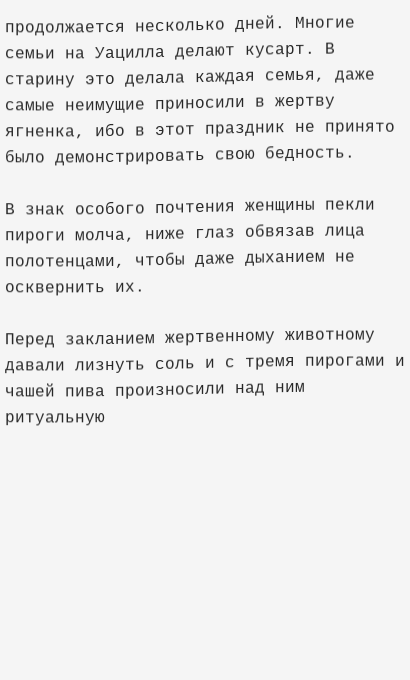продолжается несколько дней. Многие семьи на Уацилла делают кусарт. В старину это делала каждая семья, даже самые неимущие приносили в жертву ягненка, ибо в этот праздник не принято было демонстрировать свою бедность.

В знак особого почтения женщины пекли пироги молча, ниже глаз обвязав лица полотенцами, чтобы даже дыханием не осквернить их.

Перед закланием жертвенному животному давали лизнуть соль и с тремя пирогами и чашей пива произносили над ним ритуальную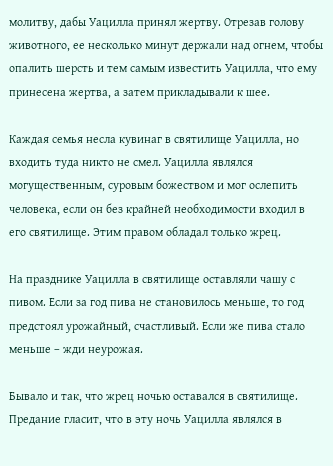молитву, дабы Уацилла принял жертву. Отрезав голову животного, ее несколько минут держали над огнем, чтобы опалить шерсть и тем самым известить Уацилла, что ему принесена жертва, а затем прикладывали к шее.

Каждая семья несла кувинаг в святилище Уацилла, но входить туда никто не смел. Уацилла являлся могущественным, суровым божеством и мог ослепить человека, если он без крайней необходимости входил в его святилище. Этим правом обладал только жрец.

На празднике Уацилла в святилище оставляли чашу с пивом. Если за год пива не становилось меньше, то год предстоял урожайный, счастливый. Если же пива стало меньше – жди неурожая.

Бывало и так, что жрец ночью оставался в святилище. Предание гласит, что в эту ночь Уацилла являлся в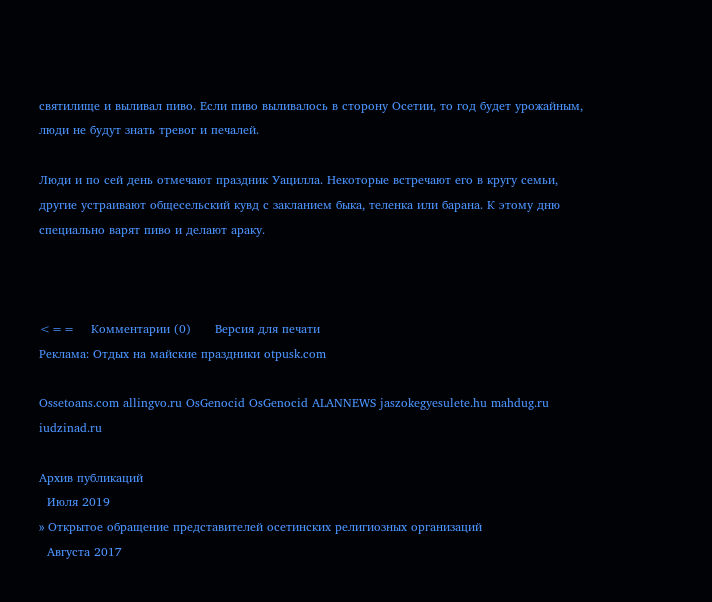святилище и выливал пиво. Если пиво выливалось в сторону Осетии, то год будет урожайным, люди не будут знать тревог и печалей.

Люди и по сей день отмечают праздник Уацилла. Некоторые встречают его в кругу семьи, другие устраивают общесельский кувд с закланием быка, теленка или барана. К этому дню специально варят пиво и делают араку.



<==    Комментарии (0)      Версия для печати
Реклама: Отдых на майские праздники otpusk.com

Ossetoans.com allingvo.ru OsGenocid OsGenocid ALANNEWS jaszokegyesulete.hu mahdug.ru iudzinad.ru

Архив публикаций
  Июля 2019
» Открытое обращение представителей осетинских религиозных организаций
  Августа 2017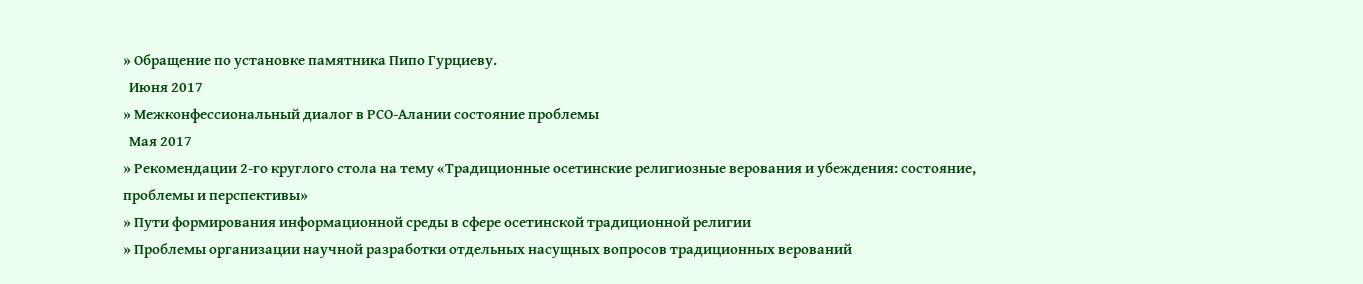» Обращение по установке памятника Пипо Гурциеву.
  Июня 2017
» Межконфессиональный диалог в РСО-Алании состояние проблемы
  Мая 2017
» Рекомендации 2-го круглого стола на тему «Традиционные осетинские религиозные верования и убеждения: состояние, проблемы и перспективы»
» Пути формирования информационной среды в сфере осетинской традиционной религии
» Проблемы организации научной разработки отдельных насущных вопросов традиционных верований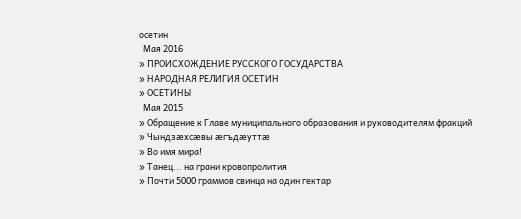осетин
  Мая 2016
» ПРОИСХОЖДЕНИЕ РУССКОГО ГОСУДАРСТВА
» НАРОДНАЯ РЕЛИГИЯ ОСЕТИН
» ОСЕТИНЫ
  Мая 2015
» Обращение к Главе муниципального образования и руководителям фракций
» Чындзӕхсӕвы ӕгъдӕуттӕ
» Во имя мира!
» Танец... на грани кровопролития
» Почти 5000 граммов свинца на один гектар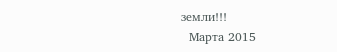земли!!!
  Марта 2015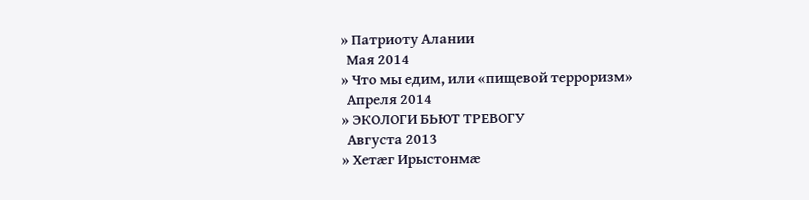» Патриоту Алании
  Мая 2014
» Что мы едим, или «пищевой терроризм»
  Апреля 2014
» ЭКОЛОГИ БЬЮТ ТРЕВОГУ
  Августа 2013
» Хетӕг Ирыстонмӕ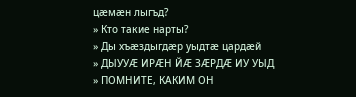цӕмӕн лыгъд?
» Кто такие нарты?
» Ды хъæздыгдæр уыдтæ цардæй
» ДЫУУӔ ИРӔН ЙӔ ЗӔРДӔ ИУ УЫД
» ПОМНИТЕ, КАКИМ ОН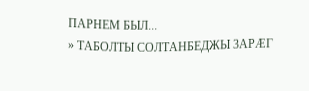ПАРНЕМ БЫЛ...
» ТАБОЛТЫ СОЛТАНБЕДЖЫ 3АРӔГ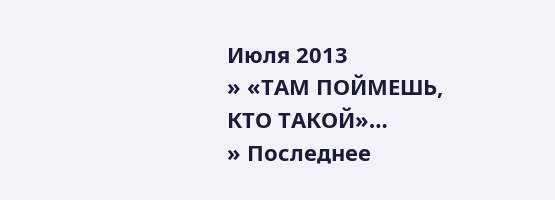Июля 2013
» «ТАМ ПОЙМЕШЬ, КТО ТАКОЙ»…
» Последнее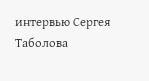интервью Сергея Таболова